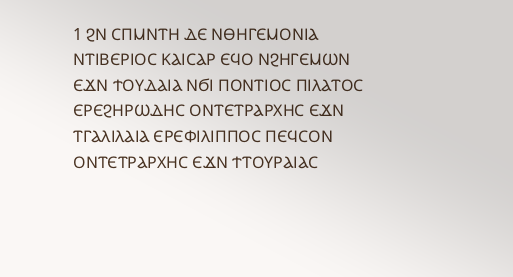1 ϨⲚ ⲤⲠⲘⲚⲦⲎ ⲆⲈ ⲚⲐⲎⲄⲈⲘⲞⲚⲒⲀ ⲚⲦⲒⲂⲈⲢⲒⲞⲤ ⲔⲀⲒⲤⲀⲢ ⲈϤⲞ ⲚϨⲎⲄⲈⲘⲰⲚ ⲈϪⲚ ϮⲞⲨⲆⲀⲒⲀ ⲚϬⲒ ⲠⲞⲚⲦⲒⲞⲤ ⲠⲒⲖⲀⲦⲞⲤ ⲈⲢⲈϨⲎⲢⲰⲆⲎⲤ ⲞⲚⲦⲈⲦⲢⲀⲢⲬⲎⲤ ⲈϪⲚ ⲦⲄⲀⲖⲒⲖⲀⲒⲀ ⲈⲢⲈⲪⲒⲖⲒⲠⲠⲞⲤ ⲠⲈϤⲤⲞⲚ ⲞⲚⲦⲈⲦⲢⲀⲢⲬⲎⲤ ⲈϪⲚ ϮⲦⲞⲨⲢⲀⲒⲀⲤ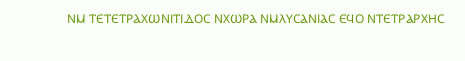ⲚⲘ ⲦⲈⲦⲈⲦⲢⲀⲬⲰⲚⲒⲦⲒⲆⲞⲤ ⲚⲬⲰⲢⲀ ⲚⲘⲖⲨⲤⲀⲚⲒⲀⲤ ⲈϤⲞ ⲚⲦⲈⲦⲢⲀⲢⲬⲎⲤ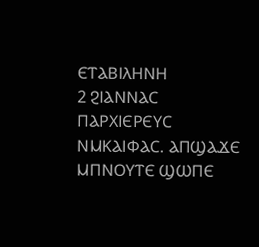ⲈⲦⲀⲂⲒⲖⲎⲚⲎ
2 ϨⲒⲀⲚⲚⲀⲤ ⲠⲀⲢⲬⲒⲈⲢⲈⲨⲤ ⲚⲘⲔⲀⲒⲪⲀⲤ. ⲀⲠϢⲀϪⲈ ⲘⲠⲚⲞⲨⲦⲈ ϢⲰⲠⲈ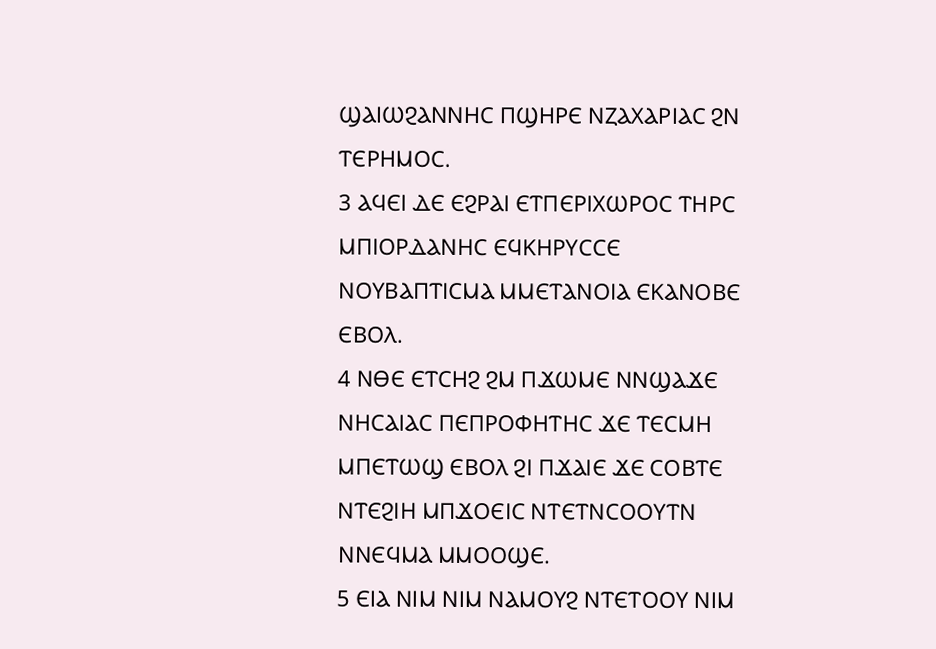ϢⲀⲒⲰϨⲀⲚⲚⲎⲤ ⲠϢⲎⲢⲈ ⲚⲌⲀⲬⲀⲢⲒⲀⲤ ϨⲚ ⲦⲈⲢⲎⲘⲞⲤ.
3 ⲀϤⲈⲒ ⲆⲈ ⲈϨⲢⲀⲒ ⲈⲦⲠⲈⲢⲒⲬⲰⲢⲞⲤ ⲦⲎⲢⲤ ⲘⲠⲒⲞⲢⲆⲀⲚⲎⲤ ⲈϤⲔⲎⲢⲨⲤⲤⲈ ⲚⲞⲨⲂⲀⲠⲦⲒⲤⲘⲀ ⲘⲘⲈⲦⲀⲚⲞⲒⲀ ⲈⲔⲀⲚⲞⲂⲈ ⲈⲂⲞⲖ.
4 ⲚⲐⲈ ⲈⲦⲤⲎϨ ϨⲘ ⲠϪⲰⲘⲈ ⲚⲚϢⲀϪⲈ ⲚⲎⲤⲀⲒⲀⲤ ⲠⲈⲠⲢⲞⲪⲎⲦⲎⲤ ϪⲈ ⲦⲈⲤⲘⲎ ⲘⲠⲈⲦⲰϢ ⲈⲂⲞⲖ ϨⲒ ⲠϪⲀⲒⲈ ϪⲈ ⲤⲞⲂⲦⲈ ⲚⲦⲈϨⲒⲎ ⲘⲠϪⲞⲈⲒⲤ ⲚⲦⲈⲦⲚⲤⲞⲞⲨⲦⲚ ⲚⲚⲈϤⲘⲀ ⲘⲘⲞⲞϢⲈ.
5 ⲈⲒⲀ ⲚⲒⲘ ⲚⲒⲘ ⲚⲀⲘⲞⲨϨ ⲚⲦⲈⲦⲞⲞⲨ ⲚⲒⲘ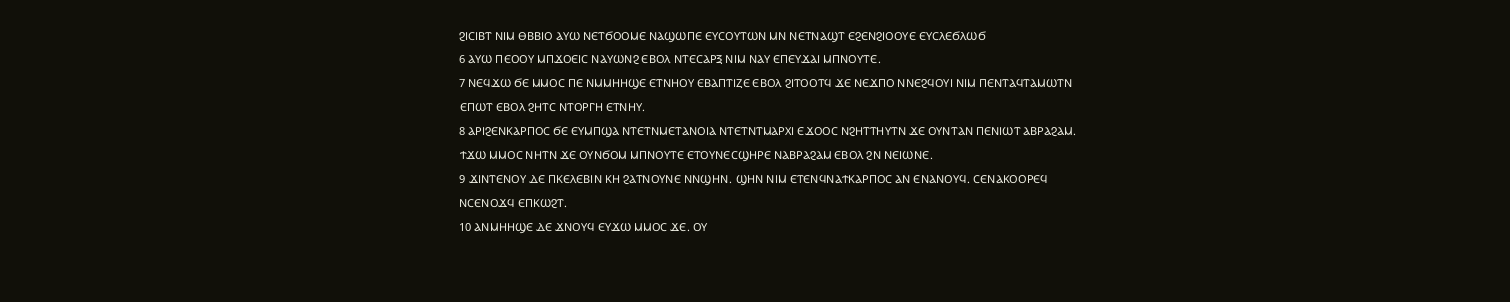ϨⲒⲤⲒⲂⲦ ⲚⲒⲘ ⲐⲂⲂⲒⲞ ⲀⲨⲰ ⲚⲈⲦϬⲞⲞⲘⲈ ⲚⲀϢⲰⲠⲈ ⲈⲨⲤⲞⲨⲦⲰⲚ ⲘⲚ ⲚⲈⲦⲚⲀϢⲦ ⲈϨⲈⲚϨⲒⲞⲞⲨⲈ ⲈⲨⲤⲖⲈϬⲖⲰϬ
6 ⲀⲨⲰ ⲠⲈⲞⲞⲨ ⲘⲠϪⲞⲈⲒⲤ ⲚⲀⲨⲰⲚϨ ⲈⲂⲞⲖ ⲚⲦⲈⲤⲀⲢⲜ ⲚⲒⲘ ⲚⲀⲨ ⲈⲠⲈⲨϪⲀⲒ ⲘⲠⲚⲞⲨⲦⲈ.
7 ⲚⲈϤϪⲰ ϬⲈ ⲘⲘⲞⲤ ⲠⲈ ⲚⲘⲘⲎⲎϢⲈ ⲈⲦⲚⲎⲞⲨ ⲈⲂⲀⲠⲦⲒⲌⲈ ⲈⲂⲞⲖ ϨⲒⲦⲞⲞⲦϤ ϪⲈ ⲚⲈϪⲠⲞ ⲚⲚⲈϨϤⲞⲨⲒ ⲚⲒⲘ ⲠⲈⲚⲦⲀϤⲦⲀⲘⲰⲦⲚ ⲈⲠⲰⲦ ⲈⲂⲞⲖ ϨⲎⲦⲤ ⲚⲦⲞⲢⲄⲎ ⲈⲦⲚⲎⲨ.
8 ⲀⲢⲒϨⲈⲚⲔⲀⲢⲠⲞⲤ ϬⲈ ⲈⲨⲘⲠϢⲀ ⲚⲦⲈⲦⲚⲘⲈⲦⲀⲚⲞⲒⲀ ⲚⲦⲈⲦⲚⲦⲘⲀⲢⲬⲒ ⲈϪⲞⲞⲤ ⲚϨⲎⲦⲦⲎⲨⲦⲚ ϪⲈ ⲞⲨⲚⲦⲀⲚ ⲠⲈⲚⲒⲰⲦ ⲀⲂⲢⲀϨⲀⲘ. ϮϪⲰ ⲘⲘⲞⲤ ⲚⲎⲦⲚ ϪⲈ ⲞⲨⲚϬⲞⲘ ⲘⲠⲚⲞⲨⲦⲈ ⲈⲦⲞⲨⲚⲈⲤϢⲎⲢⲈ ⲚⲀⲂⲢⲀϨⲀⲘ ⲈⲂⲞⲖ ϨⲚ ⲚⲈⲒⲰⲚⲈ.
9 ϪⲒⲚⲦⲈⲚⲞⲨ ⲆⲈ ⲠⲔⲈⲖⲈⲂⲒⲚ ⲔⲎ ϨⲀⲦⲚⲞⲨⲚⲈ ⲚⲚϢⲎⲚ. ϢⲎⲚ ⲚⲒⲘ ⲈⲦⲈⲚϤⲚⲀϮⲔⲀⲢⲠⲞⲤ ⲀⲚ ⲈⲚⲀⲚⲞⲨϤ. ⲤⲈⲚⲀⲔⲞⲞⲢⲈϤ ⲚⲤⲈⲚⲞϪϤ ⲈⲠⲔⲰϨⲦ.
10 ⲀⲚⲘⲎⲎϢⲈ ⲆⲈ ϪⲚⲞⲨϤ ⲈⲨϪⲰ ⲘⲘⲞⲤ ϪⲈ. ⲞⲨ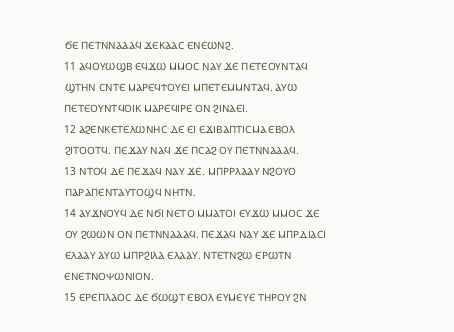ϬⲈ ⲠⲈⲦⲚⲚⲀⲀⲀϤ ϪⲈⲔⲀⲀⲤ ⲈⲚⲈⲰⲚϨ.
11 ⲀϤⲞⲨⲰϢⲂ ⲈϤϪⲰ ⲘⲘⲞⲤ ⲚⲀⲨ ϪⲈ ⲠⲈⲦⲈⲞⲨⲚⲦⲀϤ ϢⲦⲎⲚ ⲤⲚⲦⲈ ⲘⲀⲢⲈϤϮⲞⲨⲈⲒ ⲘⲠⲈⲦⲈⲘⲘⲚⲦⲀϤ. ⲀⲨⲰ ⲠⲈⲦⲈⲞⲨⲚⲦϤⲞⲒⲔ ⲘⲀⲢⲈϤⲒⲢⲈ ⲞⲚ ϨⲒⲚⲀⲈⲒ.
12 ⲀϨⲈⲚⲔⲈⲦⲈⲖⲰⲚⲎⲤ ⲆⲈ ⲈⲒ ⲈϪⲒⲂⲀⲠⲦⲒⲤⲘⲀ ⲈⲂⲞⲖ ϨⲒⲦⲞⲞⲦϤ. ⲠⲈϪⲀⲨ ⲚⲀϤ ϪⲈ ⲠⲤⲀϨ ⲞⲨ ⲠⲈⲦⲚⲚⲀⲀⲀϤ.
13 ⲚⲦⲞϤ ⲆⲈ ⲠⲈϪⲀϤ ⲚⲀⲨ ϪⲈ. ⲘⲠⲢⲢⲖⲀⲀⲨ ⲚϨⲞⲨⲞ ⲠⲀⲢⲀⲠⲈⲚⲦⲀⲨⲦⲞϢϤ ⲚⲎⲦⲚ.
14 ⲀⲨϪⲚⲞⲨϤ ⲆⲈ ⲚϬⲒ ⲚⲈⲦⲞ ⲘⲘⲀⲦⲞⲒ ⲈⲨϪⲰ ⲘⲘⲞⲤ ϪⲈ ⲞⲨ ϨⲰⲰⲚ ⲞⲚ ⲠⲈⲦⲚⲚⲀⲀⲀϤ. ⲠⲈϪⲀϤ ⲚⲀⲨ ϪⲈ ⲘⲠⲢⲆⲒⲀⲤⲒ ⲈⲖⲀⲀⲨ ⲀⲨⲰ ⲘⲠⲢϨⲒⲖⲀ ⲈⲖⲀⲀⲨ. ⲚⲦⲈⲦⲚϨⲰ ⲈⲢⲰⲦⲚ ⲈⲚⲈⲦⲚⲞⲮⲰⲚⲒⲞⲚ.
15 ⲈⲢⲈⲠⲖⲀⲞⲤ ⲆⲈ ϬⲰϢⲦ ⲈⲂⲞⲖ ⲈⲨⲘⲈⲨⲈ ⲦⲎⲢⲞⲨ ϨⲚ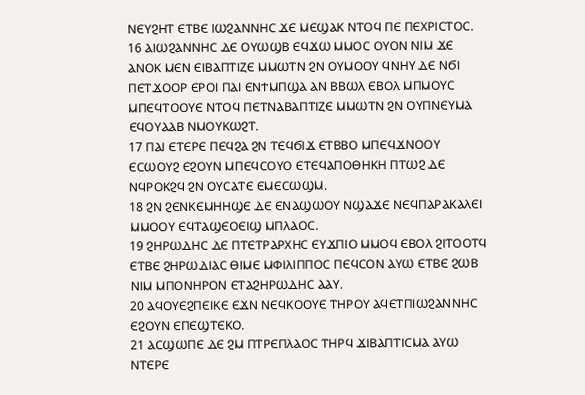ⲚⲈⲨϨⲎⲦ ⲈⲦⲂⲈ ⲒⲰϨⲀⲚⲚⲎⲤ ϪⲈ ⲘⲈϢⲀⲔ ⲚⲦⲞϤ ⲠⲈ ⲠⲈⲬⲢⲒⲤⲦⲞⲤ.
16 ⲀⲒⲰϨⲀⲚⲚⲎⲤ ⲆⲈ ⲞⲨⲰϢⲂ ⲈϤϪⲰ ⲘⲘⲞⲤ ⲞⲨⲞⲚ ⲚⲒⲘ ϪⲈ ⲀⲚⲞⲔ ⲘⲈⲚ ⲈⲒⲂⲀⲠⲦⲒⲌⲈ ⲘⲘⲰⲦⲚ ϨⲚ ⲞⲨⲘⲞⲞⲨ ϤⲚⲎⲨ ⲆⲈ ⲚϬⲒ ⲠⲈⲦϪⲞⲞⲢ ⲈⲢⲞⲒ ⲠⲀⲒ ⲈⲚϮⲘⲠϢⲀ ⲀⲚ ⲂⲂⲰⲖ ⲈⲂⲞⲖ ⲘⲠⲘⲞⲨⲤ ⲘⲠⲈϤⲦⲞⲞⲨⲈ ⲚⲦⲞϤ ⲠⲈⲦⲚⲀⲂⲀⲠⲦⲒⲌⲈ ⲘⲘⲰⲦⲚ ϨⲚ ⲞⲨⲠⲚⲈⲨⲘⲀ ⲈϤⲞⲨⲀⲀⲂ ⲚⲘⲞⲨⲔⲰϨⲦ.
17 ⲠⲀⲒ ⲈⲦⲈⲢⲈ ⲠⲈϤϨⲀ ϨⲚ ⲦⲈϤϬⲒϪ ⲈⲦⲂⲂⲞ ⲘⲠⲈϤϪⲚⲞⲞⲨ ⲈⲤⲰⲞⲨϨ ⲈϨⲞⲨⲚ ⲘⲠⲈϤⲤⲞⲨⲞ ⲈⲦⲈϤⲀⲠⲞⲐⲎⲔⲎ ⲠⲦⲰϨ ⲆⲈ ⲚϤⲢⲞⲔϨϤ ϨⲚ ⲞⲨⲤⲀⲦⲈ ⲈⲘⲈⲤⲰϢⲘ.
18 ϨⲚ ϨⲈⲚⲔⲈⲘⲎⲎϢⲈ ⲆⲈ ⲈⲚⲀϢⲰⲞⲨ ⲚϢⲀϪⲈ ⲚⲈϤⲠⲀⲢⲀⲔⲀⲖⲈⲒ ⲘⲘⲞⲞⲨ ⲈϤⲦⲀϢⲈⲞⲈⲒϢ ⲘⲠⲖⲀⲞⲤ.
19 ϨⲎⲢⲰⲆⲎⲤ ⲆⲈ ⲠⲦⲈⲦⲢⲀⲢⲬⲎⲤ ⲈⲨϪⲠⲒⲞ ⲘⲘⲞϤ ⲈⲂⲞⲖ ϨⲒⲦⲞⲞⲦϤ ⲈⲦⲂⲈ ϨⲎⲢⲰⲆⲒⲀⲤ ⲐⲒⲘⲈ ⲘⲪⲒⲖⲒⲠⲠⲞⲤ ⲠⲈϤⲤⲞⲚ ⲀⲨⲰ ⲈⲦⲂⲈ ϨⲰⲂ ⲚⲒⲘ ⲘⲠⲞⲚⲎⲢⲞⲚ ⲈⲦⲀϨⲎⲢⲰⲆⲎⲤ ⲀⲀⲨ.
20 ⲀϤⲞⲨⲈϨⲠⲈⲒⲔⲈ ⲈϪⲚ ⲚⲈϤⲔⲞⲞⲨⲈ ⲦⲎⲢⲞⲨ ⲀϤⲈⲦⲠⲒⲰϨⲀⲚⲚⲎⲤ ⲈϨⲞⲨⲚ ⲈⲠⲈϢⲦⲈⲔⲞ.
21 ⲀⲤϢⲰⲠⲈ ⲆⲈ ϨⲘ ⲠⲦⲢⲈⲠⲖⲀⲞⲤ ⲦⲎⲢϤ ϪⲒⲂⲀⲠⲦⲒⲤⲘⲀ ⲀⲨⲰ ⲚⲦⲈⲢⲈ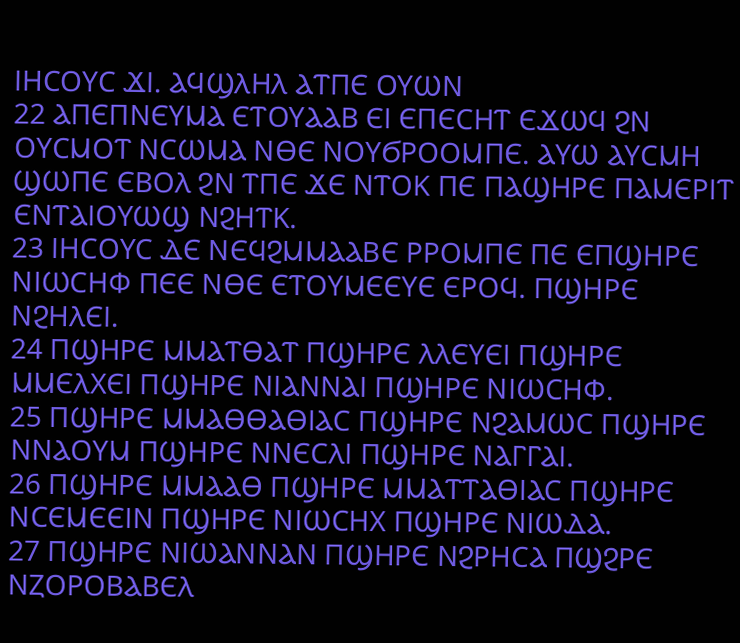ⲒⲎⲤⲞⲨⲤ ϪⲒ. ⲀϤϢⲖⲎⲖ ⲀⲦⲠⲈ ⲞⲨⲰⲚ
22 ⲀⲠⲈⲠⲚⲈⲨⲘⲀ ⲈⲦⲞⲨⲀⲀⲂ ⲈⲒ ⲈⲠⲈⲤⲎⲦ ⲈϪⲰϤ ϨⲚ ⲞⲨⲤⲘⲞⲦ ⲚⲤⲰⲘⲀ ⲚⲐⲈ ⲚⲞⲨϬⲢⲞⲞⲘⲠⲈ. ⲀⲨⲰ ⲀⲨⲤⲘⲎ ϢⲰⲠⲈ ⲈⲂⲞⲖ ϨⲚ ⲦⲠⲈ ϪⲈ ⲚⲦⲞⲔ ⲠⲈ ⲠⲀϢⲎⲢⲈ ⲠⲀⲘⲈⲢⲒⲦ ⲈⲚⲦⲀⲒⲞⲨⲰϢ ⲚϨⲎⲦⲔ.
23 ⲒⲎⲤⲞⲨⲤ ⲆⲈ ⲚⲈϤϨⲘⲘⲀⲀⲂⲈ ⲢⲢⲞⲘⲠⲈ ⲠⲈ ⲈⲠϢⲎⲢⲈ ⲚⲒⲰⲤⲎⲪ ⲠⲈⲈ ⲚⲐⲈ ⲈⲦⲞⲨⲘⲈⲈⲨⲈ ⲈⲢⲞϤ. ⲠϢⲎⲢⲈ ⲚϨⲎⲖⲈⲒ.
24 ⲠϢⲎⲢⲈ ⲘⲘⲀⲦⲐⲀⲦ ⲠϢⲎⲢⲈ ⲖⲖⲈⲨⲈⲒ ⲠϢⲎⲢⲈ ⲘⲘⲈⲖⲬⲈⲒ ⲠϢⲎⲢⲈ ⲚⲒⲀⲚⲚⲀⲒ ⲠϢⲎⲢⲈ ⲚⲒⲰⲤⲎⲪ.
25 ⲠϢⲎⲢⲈ ⲘⲘⲀⲐⲐⲀⲐⲒⲀⲤ ⲠϢⲎⲢⲈ ⲚϨⲀⲘⲰⲤ ⲠϢⲎⲢⲈ ⲚⲚⲀⲞⲨⲘ ⲠϢⲎⲢⲈ ⲚⲚⲈⲤⲖⲒ ⲠϢⲎⲢⲈ ⲚⲀⲄⲄⲀⲒ.
26 ⲠϢⲎⲢⲈ ⲘⲘⲀⲀⲐ ⲠϢⲎⲢⲈ ⲘⲘⲀⲦⲦⲀⲐⲒⲀⲤ ⲠϢⲎⲢⲈ ⲚⲤⲈⲘⲈⲈⲒⲚ ⲠϢⲎⲢⲈ ⲚⲒⲰⲤⲎⲬ ⲠϢⲎⲢⲈ ⲚⲒⲰⲆⲀ.
27 ⲠϢⲎⲢⲈ ⲚⲒⲰⲀⲚⲚⲀⲚ ⲠϢⲎⲢⲈ ⲚϨⲢⲎⲤⲀ ⲠϢϨⲢⲈ ⲚⲌⲞⲢⲞⲂⲀⲂⲈⲖ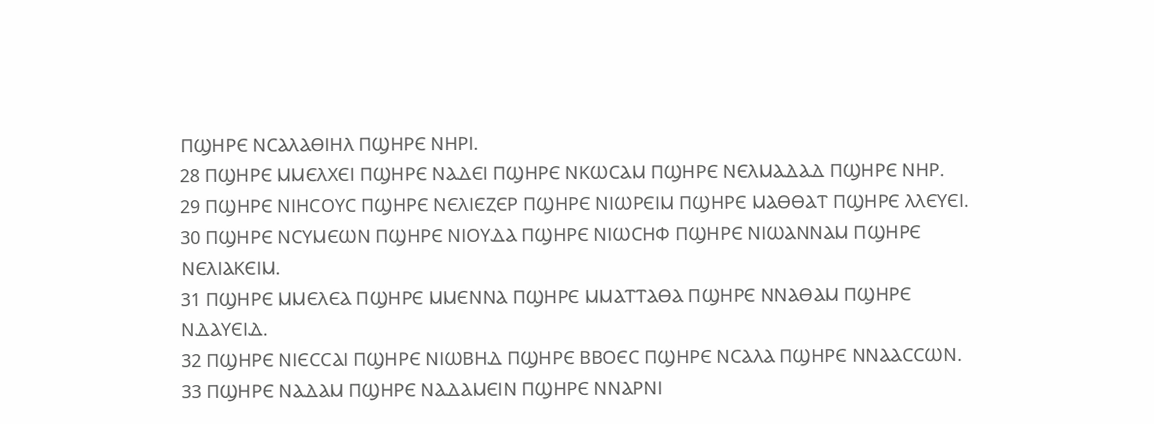ⲠϢⲎⲢⲈ ⲚⲤⲀⲖⲀⲐⲒⲎⲖ ⲠϢⲎⲢⲈ ⲚⲎⲢⲒ.
28 ⲠϢⲎⲢⲈ ⲘⲘⲈⲖⲬⲈⲒ ⲠϢⲎⲢⲈ ⲚⲀⲆⲈⲒ ⲠϢⲎⲢⲈ ⲚⲔⲰⲤⲀⲘ ⲠϢⲎⲢⲈ ⲚⲈⲖⲘⲀⲆⲀⲆ ⲠϢⲎⲢⲈ ⲚⲎⲢ.
29 ⲠϢⲎⲢⲈ ⲚⲒⲎⲤⲞⲨⲤ ⲠϢⲎⲢⲈ ⲚⲈⲖⲒⲈⲌⲈⲢ ⲠϢⲎⲢⲈ ⲚⲒⲰⲢⲈⲒⲘ ⲠϢⲎⲢⲈ ⲘⲀⲐⲐⲀⲦ ⲠϢⲎⲢⲈ ⲖⲖⲈⲨⲈⲒ.
30 ⲠϢⲎⲢⲈ ⲚⲤⲨⲘⲈⲰⲚ ⲠϢⲎⲢⲈ ⲚⲒⲞⲨⲆⲀ ⲠϢⲎⲢⲈ ⲚⲒⲰⲤⲎⲪ ⲠϢⲎⲢⲈ ⲚⲒⲰⲀⲚⲚⲀⲘ ⲠϢⲎⲢⲈ ⲚⲈⲖⲒⲀⲔⲈⲒⲘ.
31 ⲠϢⲎⲢⲈ ⲘⲘⲈⲖⲈⲀ ⲠϢⲎⲢⲈ ⲘⲘⲈⲚⲚⲀ ⲠϢⲎⲢⲈ ⲘⲘⲀⲦⲦⲀⲐⲀ ⲠϢⲎⲢⲈ ⲚⲚⲀⲐⲀⲘ ⲠϢⲎⲢⲈ ⲚⲆⲀⲨⲈⲒⲆ.
32 ⲠϢⲎⲢⲈ ⲚⲒⲈⲤⲤⲀⲒ ⲠϢⲎⲢⲈ ⲚⲒⲰⲂⲎⲆ ⲠϢⲎⲢⲈ ⲂⲂⲞⲈⲤ ⲠϢⲎⲢⲈ ⲚⲤⲀⲖⲀ ⲠϢⲎⲢⲈ ⲚⲚⲀⲀⲤⲤⲰⲚ.
33 ⲠϢⲎⲢⲈ ⲚⲀⲆⲀⲘ ⲠϢⲎⲢⲈ ⲚⲀⲆⲀⲘⲈⲒⲚ ⲠϢⲎⲢⲈ ⲚⲚⲀⲢⲚⲒ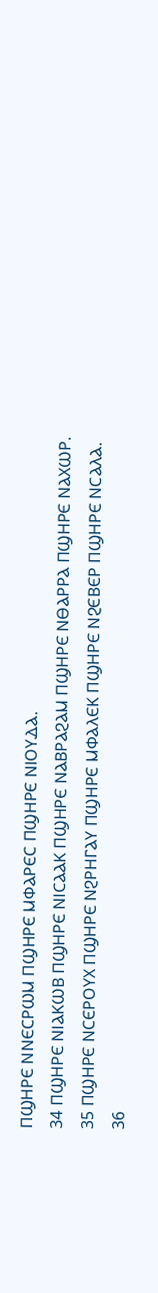ⲠϢⲎⲢⲈ ⲚⲚⲈⲤⲢⲰⲘ ⲠϢⲎⲢⲈ ⲘⲪⲀⲢⲈⲤ ⲠϢⲎⲢⲈ ⲚⲒⲞⲨⲆⲀ.
34 ⲠϢⲎⲢⲈ ⲚⲒⲀⲔⲰⲂ ⲠϢⲎⲢⲈ ⲚⲒⲤⲀⲀⲔ ⲠϢⲎⲢⲈ ⲚⲀⲂⲢⲀϨⲀⲘ ⲠϢⲎⲢⲈ ⲚⲐⲀⲢⲢⲀ ⲠϢⲎⲢⲈ ⲚⲀⲬⲰⲢ.
35 ⲠϢⲎⲢⲈ ⲚⲤⲈⲢⲞⲨⲬ ⲠϢⲎⲢⲈ ⲚϨⲢⲎⲄⲀⲨ ⲠϢⲎⲢⲈ ⲘⲪⲀⲖⲈⲔ ⲠϢⲎⲢⲈ ⲚϨⲈⲂⲈⲢ ⲠϢⲎⲢⲈ ⲚⲤⲀⲖⲀ.
36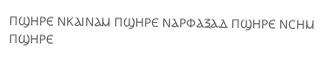ⲠϢⲎⲢⲈ ⲚⲔⲀⲒⲚⲀⲘ ⲠϢⲎⲢⲈ ⲚⲀⲢⲪⲀⲜⲀⲆ ⲠϢⲎⲢⲈ ⲚⲤⲎⲘ ⲠϢⲎⲢⲈ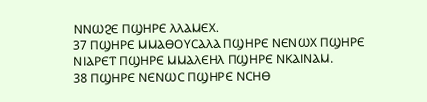ⲚⲚⲰϨⲈ ⲠϢⲎⲢⲈ ⲖⲖⲀⲘⲈⲬ.
37 ⲠϢⲎⲢⲈ ⲘⲘⲀⲐⲞⲨⲤⲀⲖⲀ ⲠϢⲎⲢⲈ ⲚⲈⲚⲰⲬ ⲠϢⲎⲢⲈ ⲚⲒⲀⲢⲈⲦ ⲠϢⲎⲢⲈ ⲘⲘⲀⲖⲈⲎⲖ ⲠϢⲎⲢⲈ ⲚⲔⲀⲒⲚⲀⲘ.
38 ⲠϢⲎⲢⲈ ⲚⲈⲚⲰⲤ ⲠϢⲎⲢⲈ ⲚⲤⲎⲐ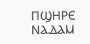ⲠϢⲎⲢⲈ ⲚⲀⲆⲀⲘ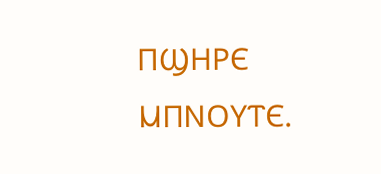ⲠϢⲎⲢⲈ ⲘⲠⲚⲞⲨⲦⲈ.